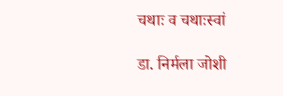चथाः व चथाःस्वां

डा. निर्मला जोशी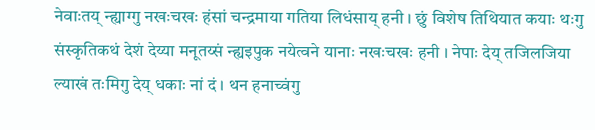नेवाःतय् न्ह्याग्गु नखःचखः हंसां चन्द्रमाया गतिया लिधंसाय् हनी । छुं विशेष तिथियात कयाः थःगु संस्कृतिकथं देशं देय्या मनूतय्सं न्ह्यइपुक नयेत्वने यानाः नखःचखः हनी । नेपाः देय् तजिलजिया ल्याखं तःमिगु देय् धकाः नां दं । थन हनाच्वंगु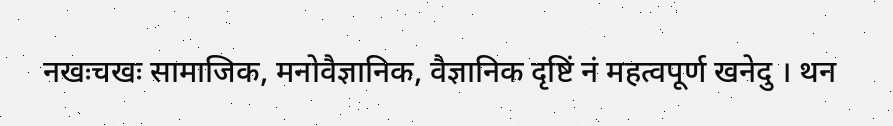नखःचखः सामाजिक, मनोवैज्ञानिक, वैज्ञानिक दृष्टिं नं महत्वपूर्ण खनेदु । थन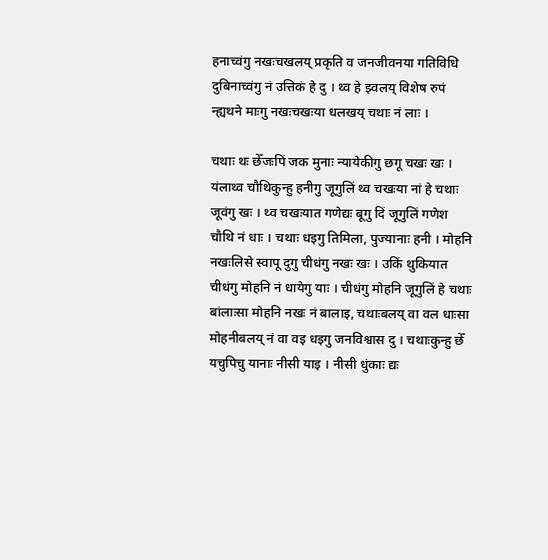हनाच्वंगु नखःचखलय् प्रकृति व जनजीवनया गतिविधि दुबिनाच्वंगु नं उत्तिकं हे दु । थ्व हे झ्वलय् विशेष रुपं न्ह्यथने माःगु नखःचखःया धलखय् चथाः नं लाः ।

चथाः थः छेँजःपिं जक मुनाः न्यायेकीगु छगू चखः खः । यंलाथ्व चौथिकुन्हु हनीगु जूगुलिं थ्व चखःया नां हे चथाः जूवंगु खः । थ्व चखःयात गणेद्यः बूगु दिं जूगुलिं गणेश चौथि नं धाः । चथाः धइगु तिमिला, पुज्यानाः हनी । मोहनि नखःलिसे स्वापू दुगु चीधंगु नखः खः । उकिं थुकियात चीधंगु मोहनि नं धायेगु याः । चीधंगु मोहनि जूगुलिं हे चथाः बांलाःसा मोहनि नखः नं बालाइ, चथाःबलय् वा वल धाःसा मोहनीबलय् नं वा वइ धइगु जनविश्वास दु । चथाःकुन्हु छेँ यचुपिचु यानाः नीसी याइ । नीसी धुंकाः द्यः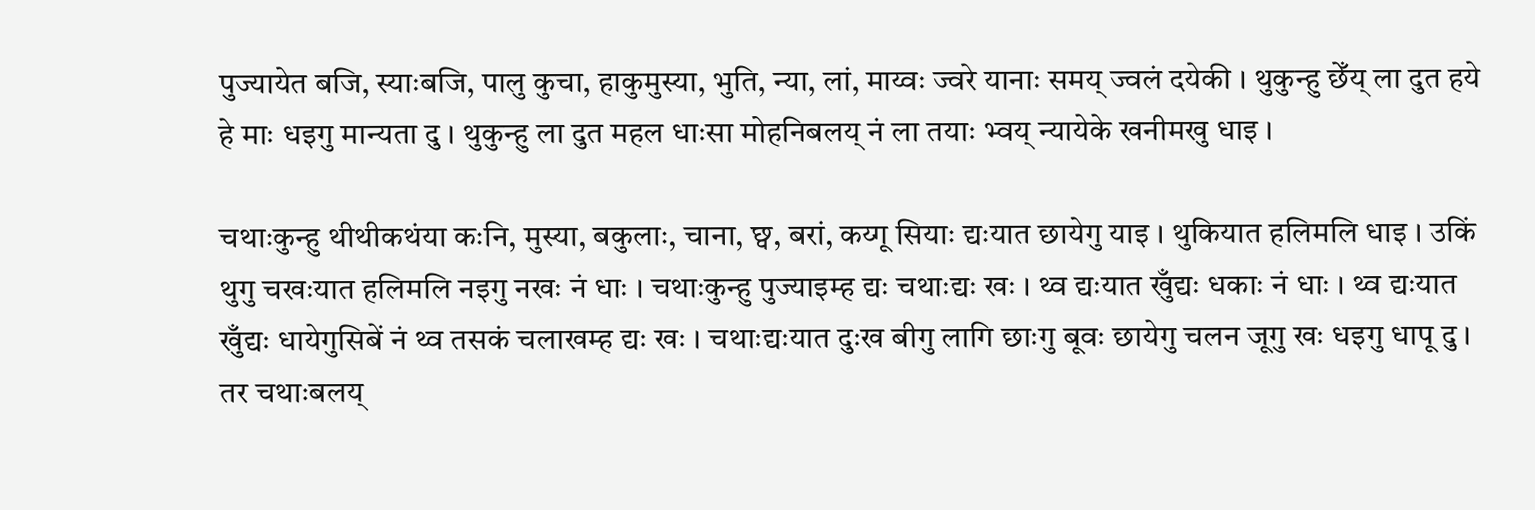पुज्यायेत बजि, स्याःबजि, पालु कुचा, हाकुमुस्या, भुति, न्या, लां, माय्वः ज्वरे यानाः समय् ज्वलं दयेकी । थुकुन्हु छेँय् ला दुत हये हे माः धइगु मान्यता दु । थुकुन्हु ला दुत महल धाःसा मोहनिबलय् नं ला तयाः भ्वय् न्यायेके खनीमखु धाइ ।

चथाःकुन्हु थीथीकथंया कःनि, मुस्या, बकुलाः, चाना, छ्व, बरां, कय्गू सियाः द्यःयात छायेगु याइ । थुकियात हलिमलि धाइ । उकिं थुगु चखःयात हलिमलि नइगु नखः नं धाः । चथाःकुन्हु पुज्याइम्ह द्यः चथाःद्यः खः । थ्व द्यःयात खुँद्यः धकाः नं धाः । थ्व द्यःयात खुँद्यः धायेगुसिबें नं थ्व तसकं चलाखम्ह द्यः खः । चथाःद्यःयात दुःख बीगु लागि छाःगु बूवः छायेगु चलन जूगु खः धइगु धापू दु । तर चथाःबलय्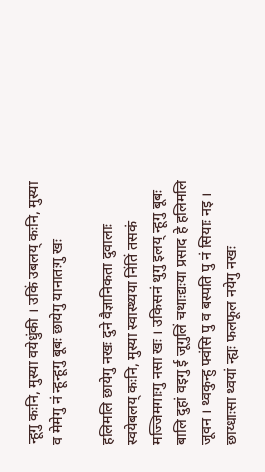न्हूगु कःनि, मुस्या वयेधुंकी । उकिं उबलय् कःनि, मुस्या व मेमेगु नं न्हून्हूगु बूबः छायेगु यानातःगु खः

हलिमलि छायेगु नखः दुने वैज्ञानिकता दुवालाः स्वयेबलय् कःनि, मुस्या स्वास्थ्यया निंतिं तसकं मज्जिमगाःगु नसा खः । उकिसनं थुगु इलय् न्हूगु बूबः बालि दुहां वइगु ई जूगुलिं चथाःद्यःया प्रसाद हे हलिमलि जूवन । थ्वकुन्हु फ्वंसि पु व बस्पति पु नं सियाः नइ । छाय्धाःसा थ्वयां न्ह्यः फलफूल नयेगु नखः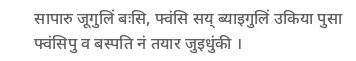सापारु जूगुलिं बःसि, फ्वंसि सय् ब्याइगुलिं उकिया पुसा फ्वंसिपु व बस्पति नं तयार जुइधुंकी ।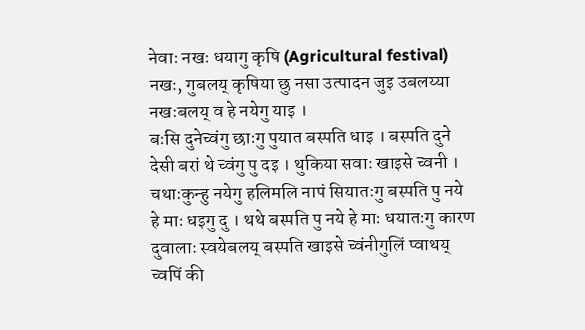नेवाः नखः धयागु कृषि (Agricultural festival) नखः, गुबलय् कृषिया छु नसा उत्पादन जुइ उबलय्या नखःबलय् व हे नयेगु याइ ।
बःसि दुनेच्वंगु छाःगु पुयात बस्पति धाइ । बस्पति दुने देसी बरां थे च्वंगु पु दइ । थुकिया सवाः खाइसे च्वनी । चथाःकुन्हु नयेगु हलिमलि नापं सियातःगु बस्पति पु नये हे माः धइगु दु । थथे बस्पति पु नये हे माः धयातःगु कारण दुवालाः स्वयेबलय् बस्पति खाइसे च्वंनीगुलिं प्वाथय् च्वपिं की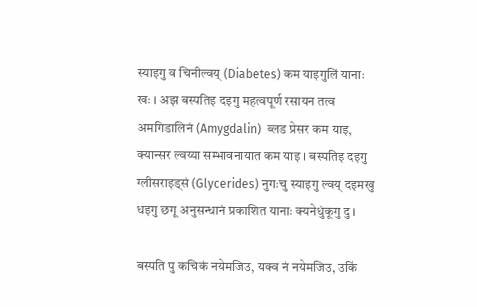स्याइगु व चिनील्वय् (Diabetes) कम याइगुलिं यानाः खः । अझ बस्पतिइ दइगु महत्वपूर्ण रसायन तत्व अमगिडालिनं (Amygdalin)  ब्लड प्रेसर कम याइ, क्यान्सर ल्वय्या सम्भावनायात कम याइ । बस्पतिइ दइगु ग्लीसराइड्सं (Glycerides) नुगःचु स्याइगु ल्वय् दइमखु धइगु छगू अनुसन्धानं प्रकाशित यानाः क्यनेधुंकूगु दु ।

बस्पति पु कचिकं नयेमजिउ, यक्व नं नयेमजिउ, उकिं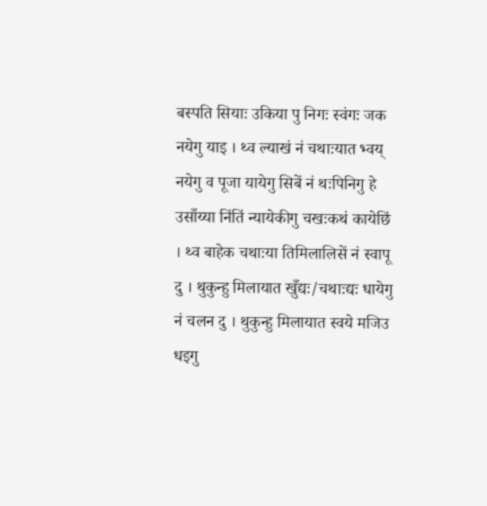बस्पति सियाः उकिया पु निगः स्वंगः जक नयेगु याइ । थ्व ल्याखं नं चथाःयात भ्वय् नयेगु व पूजा यायेगु सिबें नं थःपिनिगु हे उसाँय्या निंतिं न्यायेकीगु चखःकथं कायेछिं । थ्व बाहेक चथाःया तिमिलालिसें नं स्वापू दु । थुकुन्हु मिलायात खुँद्यः/चथाःद्यः धायेगु नं चलन दु । थुकुन्हु मिलायात स्वये मजिउ धइगु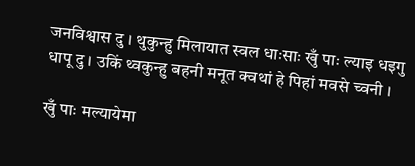जनविश्वास दु । थुकुन्हु मिलायात स्वल धाःसाः खुँ पाः ल्याइ धइगु धापू दु । उकिं थ्वकुन्हु बहनी मनूत क्वथां हे पिहां मवसे च्वनी ।

खुँ पाः मल्यायेमा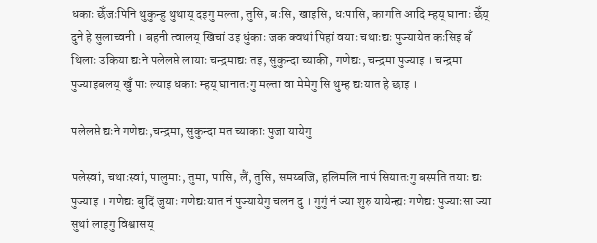धकाः छेँजःपिनि थुकुन्हु थुथाय् दइगु मल्ता, तुसि, बःसि, खाइसि, धःपासि, कागति आदि म्हय् घानाः छेँय् दुने हे सुलाच्वनी । बहनी त्वालय् खिचां उइ धुंकाः जक क्वथां पिहां वयाः चथाःद्यः पुज्यायेत कःसिइ बँ थिलाः उकिया द्यःने पलेलप्ते लायाः चन्द्रमाद्यः तइ, सुकुन्दा च्याकी, गणेद्यः, चन्द्रमा पुज्याइ । चन्द्रमा पुज्याइबलय् खुँ पाः ल्याइ धकाः म्हय् घानातःगु मल्ता वा मेमेगु सि थुम्ह द्यःयात हे छाइ ।

पलेलप्ते द्यःने गणेद्यः,चन्द्रमा, सुकुन्दा मत च्याकाः पुजा यायेगु

पलेस्वां, चथाःस्वां, पालुमाः, तुमा, पासि, लैं, तुसि, समय्बजि, हलिमलि नापं सियातःगु बस्पति तयाः द्यः पुज्याइ । गणेद्यः बुदिं जुयाः गणेद्यःयात नं पुज्यायेगु चलन दु । गुगुं नं ज्या शुरु यायेन्ह्यः गणेद्यः पुज्याःसा ज्या सुथां लाइगु विश्वासय्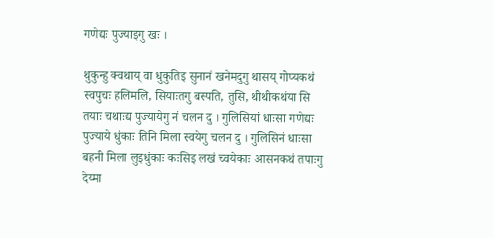गणेद्यः पुज्याइगु खः ।

थुकुन्हु क्वथाय् वा धुकुतिइ सुनानं खनेमदुगु थासय् गोप्यकथं स्वपुचः हलिमलि, सियाःतगु बस्पति, तुसि, थीथीकथंया सि तयाः चथाःद्य पुज्यायेगु नं चलन दु । गुलिसियां धाःसा गणेद्यः पुज्याये धुंकाः तिनि मिला स्वयेगु चलन दु । गुलिसिनं धाःसा बहनी मिला लुइधुंकाः कःसिइ लखं च्वयेकाः आसनकथं तपाःगु देय्मा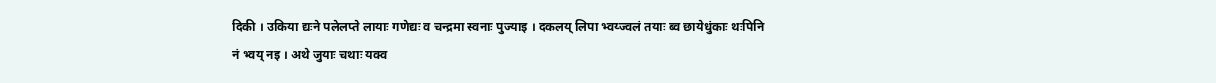दिकी । उकिया द्यःने पलेलप्ते लायाः गणेद्यः व चन्द्रमा स्वनाः पुज्याइ । दकलय् लिपा भ्वय्ज्वलं तयाः ब्व छायेधुंकाः थःपिनि नं भ्वय् नइ । अथे जुयाः चथाः यक्व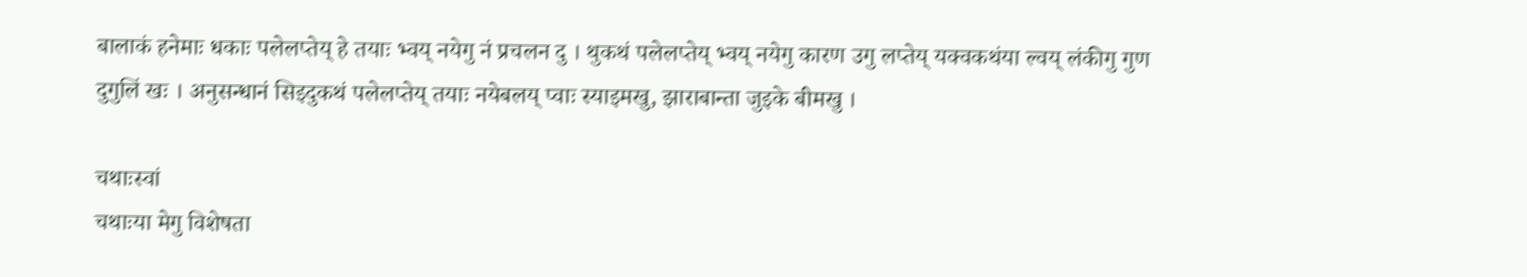बालाकं हनेमाः धकाः पलेलप्तेय् हे तयाः भ्वय् नयेगु नं प्रचलन दु । थुकथं पलेलप्तेय् भ्वय् नयेगु कारण उगु लप्तेय् यक्वकथंया ल्वय् लंकीगु गुण दुगुलिं खः । अनुसन्धानं सिइदुकथं पलेलप्तेय् तयाः नयेबलय् प्वाः स्याइमखु, झाराबान्ता जुइके बीमखु ।

चथाःस्वां
चथाःया मेगु विशेषता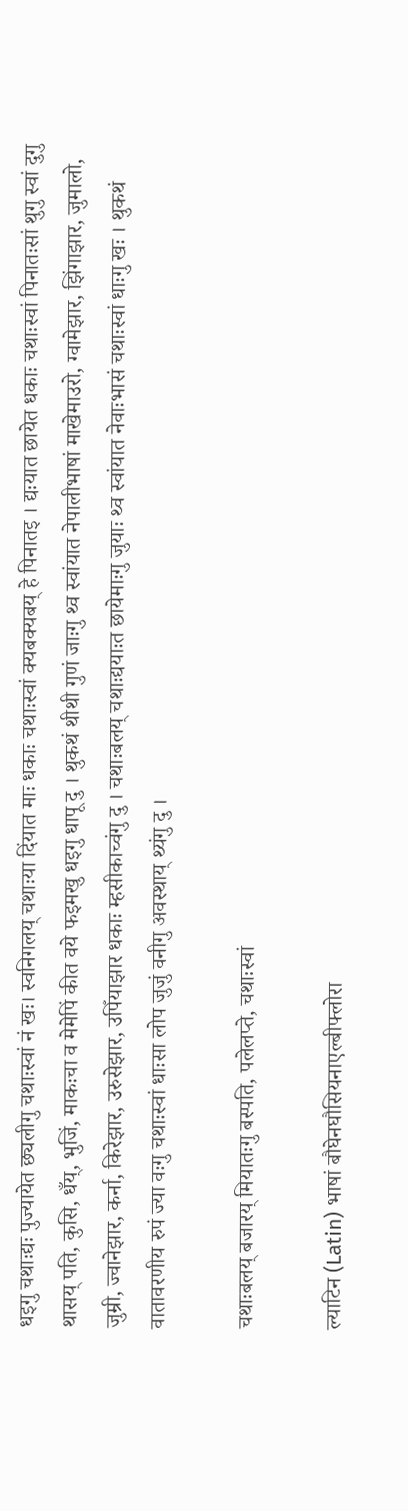धइगु चथाःद्यः पुज्यायेत छ्यलीगु चथाःस्वां नं खः। स्वनिगलय् चथाःया दिंयात माः धकाः चथाःस्वां क्यबक्यबय् हे पिनातइ । द्यःयात छायेत धकाः चथाःस्वां पिनातःसां थुगु स्वां दुगु थासय् पति, कुसि, धँय्, भुजिं, माकःचा व मेमेपिं कीत वये फइमखु धइगु धापू दु । थुकथं थीथी गुणं जाःगु थ्व स्वांयात नेपालीभाषां माखेमाउरो, ग्वामेझार, झिंगाझार, जुमालो, जुम्री, ज्वानेझार, कर्ना, किरेझार, उरुसेझार, उपिँयाझार धकाः म्हसीकाच्वंगु दु । चथाःबलय् चथाःद्ययाःत छायेमाःगु जुयाः थ्व स्वांयात नेवाःभासं चथाःस्वां धाःगु खः । थुकथं वातावरणीय रुपं ज्या वःगु चथाःस्वां धाःसा लोप जुजुं वनीगु अवस्थाय् थ्यंगु दु ।

चथाःबलय् बजारय् मियातःगु बस्पति, पलेलप्ते, चथाःस्वां

ल्याटिन (Latin) भाषां बौघेनघौसियनाएल्बीफ्लोरा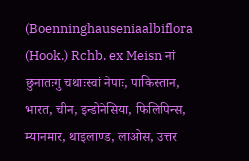(Boenninghauseniaalbiflora (Hook.) Rchb. ex Meisn नां छुनातःगु चथाःस्वां नेपाः, पाकिस्तान, भारत, चीन, इन्डोनेसिया, फिलिपिन्स, म्यानमार, थाइलाण्ड, लाओस, उत्तर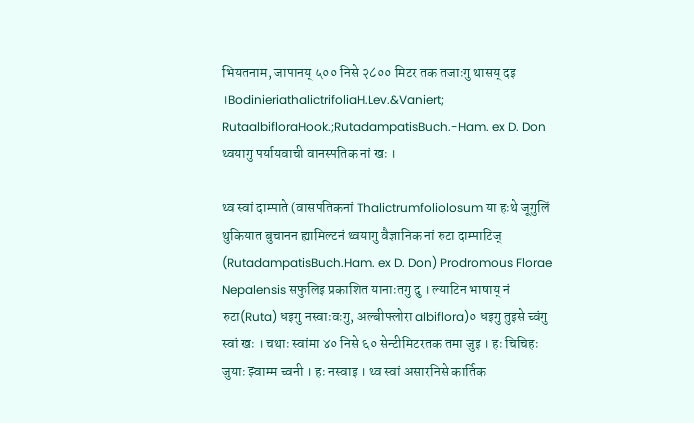भियतनाम, जापानय् ५०० निसे २८०० मिटर तक तजाःगु थासय् दइ ।BodinieriathalictrifoliaH.Lev.&Vaniert; RutaalbifloraHook.;RutadampatisBuch.-Ham. ex D. Don थ्वयागु पर्यायवाची वानस्पतिक नां खः ।

थ्व स्वां दाम्पाते (वासपतिकनां Thalictrumfoliolosum या हःथे जूगुलिं थुकियात बुचानन ह्यामिल्टनं थ्वयागु वैज्ञानिक नां रुटा दाम्पाटिज् (RutadampatisBuch.Ham. ex D. Don) Prodromous Florae Nepalensis सफुलिइ प्रकाशित यानाःतगु दु । ल्याटिन भाषाय् नं रुटा(Ruta) धइगु नस्वाःवःगु, अल्बीफ्लोरा albiflora)० धइगु तुइसे च्वंगु स्वां खः । चथाः स्वांमा ४० निसे ६० सेन्टीमिटरतक तमा जुइ । हः चिचिहः जुयाः झ्वाम्म च्वनी । हः नस्वाइ । थ्व स्वां असारनिसे कार्तिक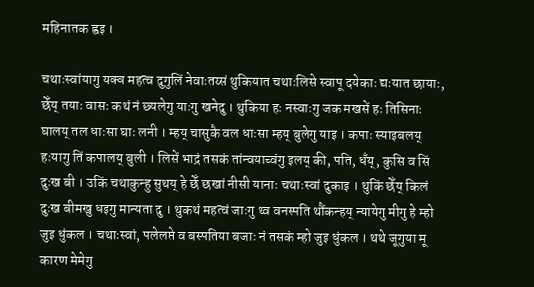महिनातक ह्वइ ।

चथाःस्वांयागु यक्व महत्व दुगुलिं नेवाःतय्सं थुकियात चथाःलिसे स्वापू दयेकाः द्यःयात छायाः, छेँय् तयाः वासः कथं नं छ्यलेगु याःगु खनेदु । थुकिया हः नस्वाःगु जक मखसें हः तिसिनाः घालय् तल धाःसा घाः लनी । म्हय् चासुकै वल धाःसा म्हय् बुलेगु याइ । कपाः स्याइबलय् हःयागु तिं कपालय् बुली । लिसें भाद्रं तसकं तांन्वयाच्वंगु इलय् की, पति, धँय्, कुसि व सिं दुःख बी । उकिं चथाकुन्हु सुथय् हे छेँ छखां नीसी यानाः चथाःस्वां दुकाइ । थुकिं छेँय् किलं दुःख बीमखु धइगु मान्यता दु । थुकथं महत्वं जाःगु थ्व वनस्पति थौंकन्हय् न्यायेगु मीगु हे म्हो जुइ धुंकल । चथाःस्वां, पलेलप्ते व बस्पतिया बजाः नं तसकं म्हो जुइ धुंकल । थथे जूगुया मू कारण मेमेगु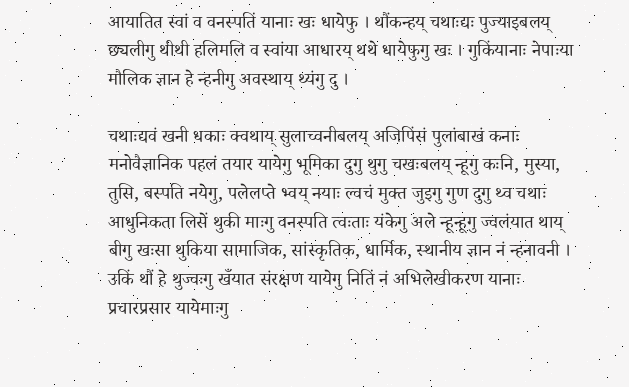आयातित स्वां व वनस्पतिं यानाः खः धायेफु । थौंकन्हय् चथाःद्यः पुज्याइबलय् छ्यलीगु थीथी हलिमलि व स्वांया आधारय् थथे धायेफुगु खः । गुकिंयानाः नेपाःया मौलिक ज्ञान हे न्हनीगु अवस्थाय् थ्यंगु दु ।

चथाःद्यवं खनी धकाः क्वथाय् सुलाच्वनीबलय् अजिपिंसं पुलांबाखं कनाः मनोवैज्ञानिक पहलं तयार यायेगु भूमिका दुगु थुगु चखःबलय् न्हूगु कःनि, मुस्या, तुसि, बस्पति नयेगु, पलेलप्ते भ्वय् नयाः ल्वचं मुक्त जुइगु गुण दुगु थ्व चथाः आधुनिकता लिसें थुकी माःगु वनस्पति त्वःताः यंकेगु अले न्हून्हूगु ज्वलंयात थाय् बीगु खःसा थुकिया सामाजिक, सांस्कृतिक, धार्मिक, स्थानीय ज्ञान नं न्हनावनी । उकिं थौं हे थुज्वःगु खँयात संरक्षण यायेगु नितिं नं अभिलेखीकरण यानाः प्रचारप्रसार यायेमाःगु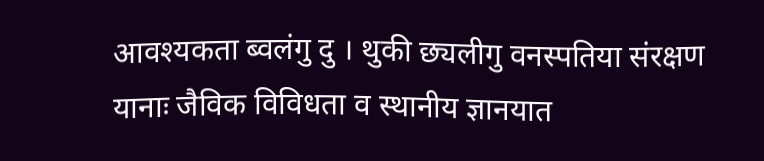आवश्यकता ब्वलंगु दु । थुकी छ्यलीगु वनस्पतिया संरक्षण यानाः जैविक विविधता व स्थानीय ज्ञानयात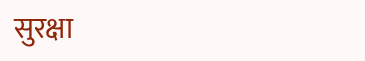सुरक्षा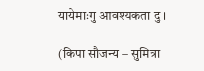यायेमाःगु आवश्यकता दु ।

(किपा सौजन्य – सुमित्रा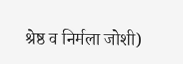श्रेष्ठ व निर्मला जोशी)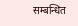सम्बन्धित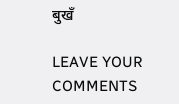बुखँ

LEAVE YOUR COMMENTS